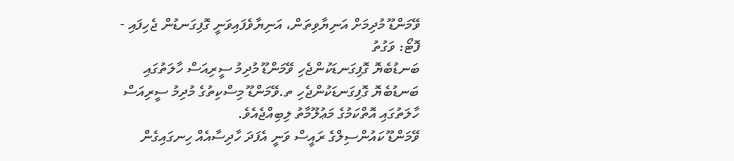ވޭމަންޑޫ މުދިމަށް އަނިޔާވިތަން، އަނިޔާވެފައިވަނީ ގޮފިގަނޑުން ޖެހިފައި - ފޮޓޯ: ވަގުތު
ބަނޑުބެޔޮ ގޮފިގަނޑަކުންޖެހި ވޭމަންޑޫ މުދިމު ސީރިއަސް ހާލަތުގައި
ބަނޑުބެޔޮ ގޮފިގަނޑަކުންޖެހި ތ.ވޭމަންޑޫ މިސްކިތުގެ މުދިމު ސީރިއަސް ހާލަތުގައި އޮތްކަމުގެ މަޢުލޫމާތު ލިބިއްޖެއެވެ.
ވޭމަންޑޫ ކައުންސިލްގެ ރައީސް ވަނީ އެފަދަ ހާދިސާއެއް ހިނގައިގެން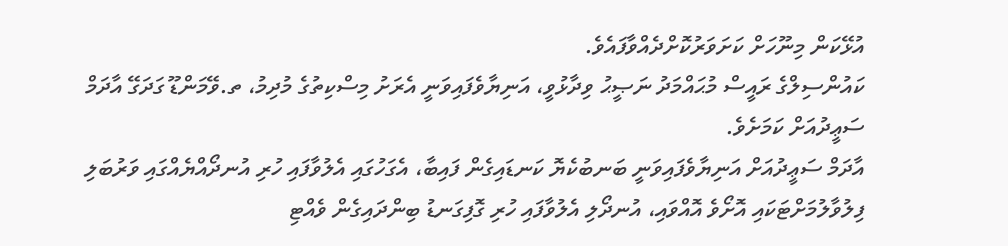އުޅޭކަން މިނޫހަށް ކަށަވަރުކޮށްދެއްވާފައެވެ.
ކައުންސިލްގެ ރައީސް މުޙައްމަދު ނަޞީޙު ވިދާޅުވީ، އަނިޔާވެފައިވަނީ އެރަށު މިސްކިތުގެ މުދިމު، ތ.ވޭމަންޑޫ ގަދަގޭ އާދަމް ސަޢީދުއަށް ކަމަށެވެ.
އާދަމް ސަޢީދުއަށް އަނިޔާވެފައިވަނީ ބަނބުކެޔޮ ކަނޑައިގެން ފައިބާ، އެގަހުގައި އެލުވާފައި ހުރި އުނދޯއްޔެއްގައި ވަރުބަލި ފިލުވާލުމަށްޓަކައި އޮށޯވެ އޮއްވައި، އުނދޯލި އެލުވާފައި ހުރި ގޮފިގަނޑު ބިންދައިގެން ވެއްޓި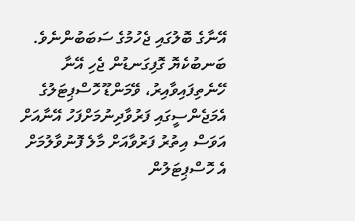އޭނާގެ ބޮލުގައި ޖެހުމުގެ ސަބަބުންނެވެ.
ބަނބުކެޔޮ ގޮފިގަނޑުން ޖެހި އޭނާ ހޭނެތިފައިވާއިރު، ވޭމަންޑޫ ހޮސްޕިޓަލުގެ އެމަޖެންސީގައި ފަރުވާދިނުމަށްފަހު އޭނާއަށް އަވަސް އިތުރު ފަރުވާއަށް މާލެ ފޮނުވާލުމަށް އެ ހޮސްޕިޓަލުން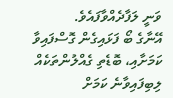ވަނީ ލަފާދެއްވާފައެވެ.
އޭނާގެ ބޯ ފަޅައިގެން ގޮސްފައިވާ ކަމަށާއި، ބޮޑެތި ގެއްލުންތަކެއް ލިބިފައިވާނެ ކަމަށް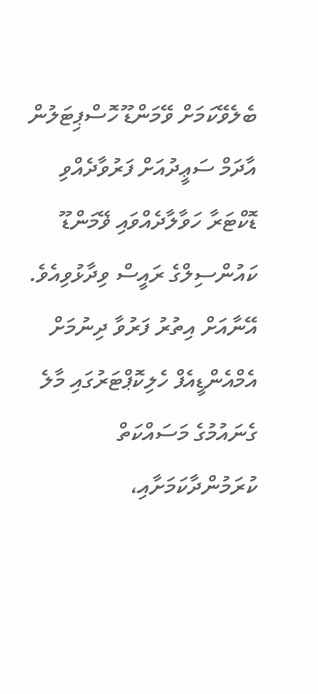ބެލެވޭކަމަށް ވޭމަންޑޫ ހޮސްޕިޓަލުން އާދަމް ސަޢީދުއަށް ފަރުވާދެއްވި ޑޮކްޓަރާ ހަވާލާދެއްވައި ޥޭމަންޑޫ ކައުންސިލްގެ ރައީސް ވިދާޅުވިއެވެ.
އޭނާއަށް އިތުރު ފަރުވާ ދިނުމަށް އެމްއެންޑީއެފް ހެލިކޮޕްޓަރުގައި މާލެ ގެނައުމުގެ މަސައްކަތް ކުރަމުންދާކަމަށާއި،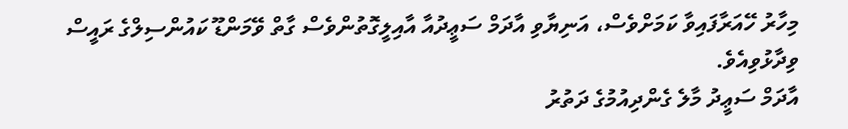މިހާރު ހޭއަރާފައިވާ ކަމަށްވެސް، އަނިޔާވި އާދަމް ސަޢީދުއާ އާއިލީގޮތުންވެސް ގާތް ވޭމަންޑޫ ކައުންސިލްގެ ރައީސް ވިދާޅުވިއެވެ.
އާދަމް ސަޢީދު މާލެ ގެންދިއުމުގެ ދަތުރު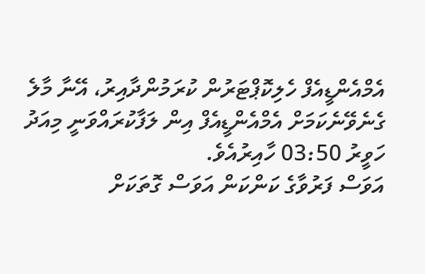އެމްއެންޑީއެފް ހެލިކޮޕްޓަރުން ކުރަމުންދާއިރު، އޭނާ މާލެ ގެނެވޭނެކަމަށް އެމްއެންޑީއެފް އިން ލަފާކުރައްވަނީ މިއަދު ހަވީރު 03:50 ހާއިރުއެވެ.
އަވަސް ފަރުވާގެ ކަންކަން އަވަސް ގޮތަކަށް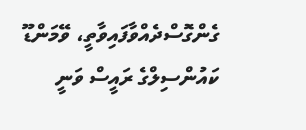ގެންގޮސްދެއްވާފައިވާތީ، ވޭމަންޑޫ ކައުންސިލްގެ ރައީސް ވަނީ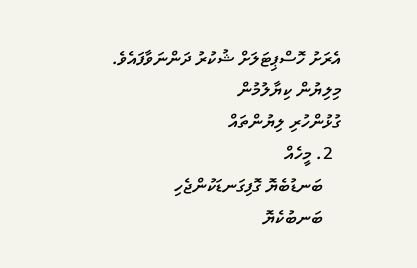އެރަށު ހޮސްޕިޓަލަށް ޝުކުރު ދަންނަވާފައެވެ.
މިލިޔުން ކިޔާލުމުން
ގުޅުންހުރި ލިޔުންތައް
  2. މީހެއް
    ބަނޑުބެޔޮ ގޮފިގަނޑަކުންޖެހި
    ބަނބުކެޔޮ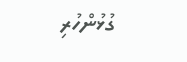ގުޅުންހުރި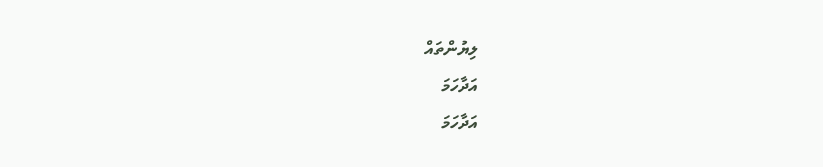ލިޔުންތައް
އަދާހަމަ
އަދާހަމަ